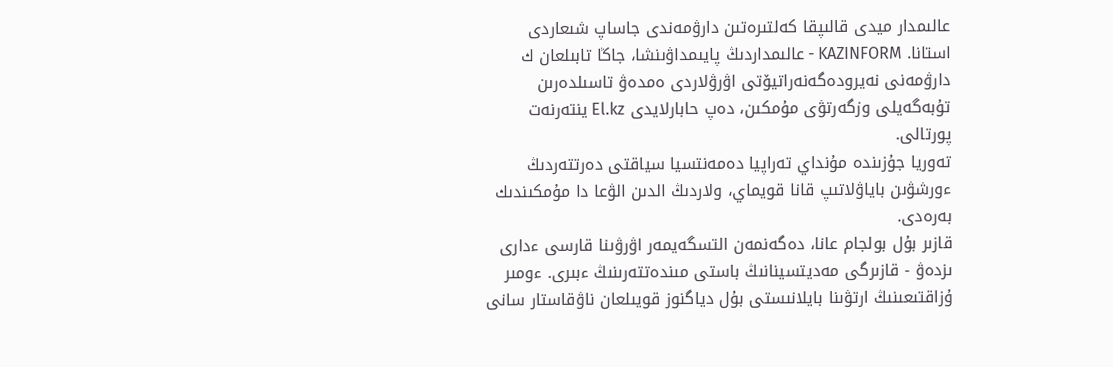عالىمدار ميدى قالىپقا كەلتىرەتىن دارۋمەندى جاساپ شىعاردى
استانا. KAZINFORM - عالىمداردىڭ پايىمداۋىنشا، جاڭا تابىلعان ك دارۋمەنى نەيرودەگەنەراتيۆتى اۋرۋلاردى ەمدەۋ تاسىلدەرىن تۇبەگەيلى وزگەرتۋى مۇمكىن، دەپ حابارلايدى El.kz ينتەرنەت پورتالى.
تەوريا جۇزىندە مۇنداي تەراپيا دەمەنتسيا سياقتى دەرتتەردىڭ ءورشۋىن باياۋلاتىپ قانا قويماي، ولاردىڭ الدىن الۋعا دا مۇمكىندىك بەرەدى.
قازىر بۇل بولجام عانا، دەگەنمەن التسگەيمەر اۋرۋىنا قارسى ءدارى ىزدەۋ - قازىرگى مەديتسينانىڭ باستى مىندەتتەرىنىڭ ءبىرى. ءومىر ۇزاقتىعىنىڭ ارتۋىنا بايلانىستى بۇل دياگنوز قويىلعان ناۋقاستار سانى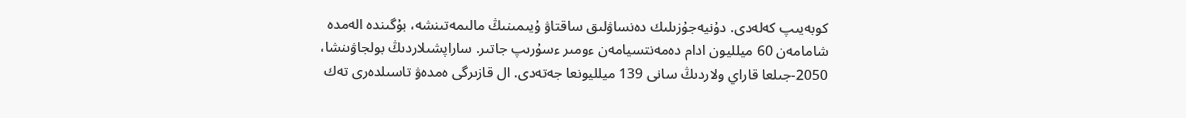كوبەيىپ كەلەدى. دۇنيەجۇزىلىك دەنساۋلىق ساقتاۋ ۇيىمىنىڭ مالىمەتىنشە، بۇگىندە الەمدە شامامەن 60 ميلليون ادام دەمەنتسيامەن ءومىر ءسۇرىپ جاتىر. ساراپشىلاردىڭ بولجاۋىنشا، 2050-جىلعا قاراي ولاردىڭ سانى 139 ميلليونعا جەتەدى. ال قازىرگى ەمدەۋ تاسىلدەرى تەك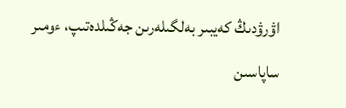اۋرۋدىڭ كەيبىر بەلگىلەرىن جەڭىلدەتىپ، ءومىر ساپاسىن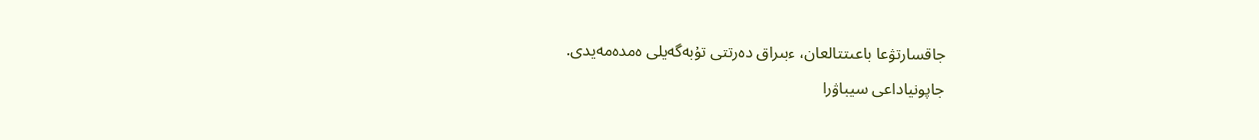جاقسارتۋعا باعىتتالعان، ءبىراق دەرتتى تۇبەگەيلى ەمدەمەيدى.
جاپونياداعى سيباۋرا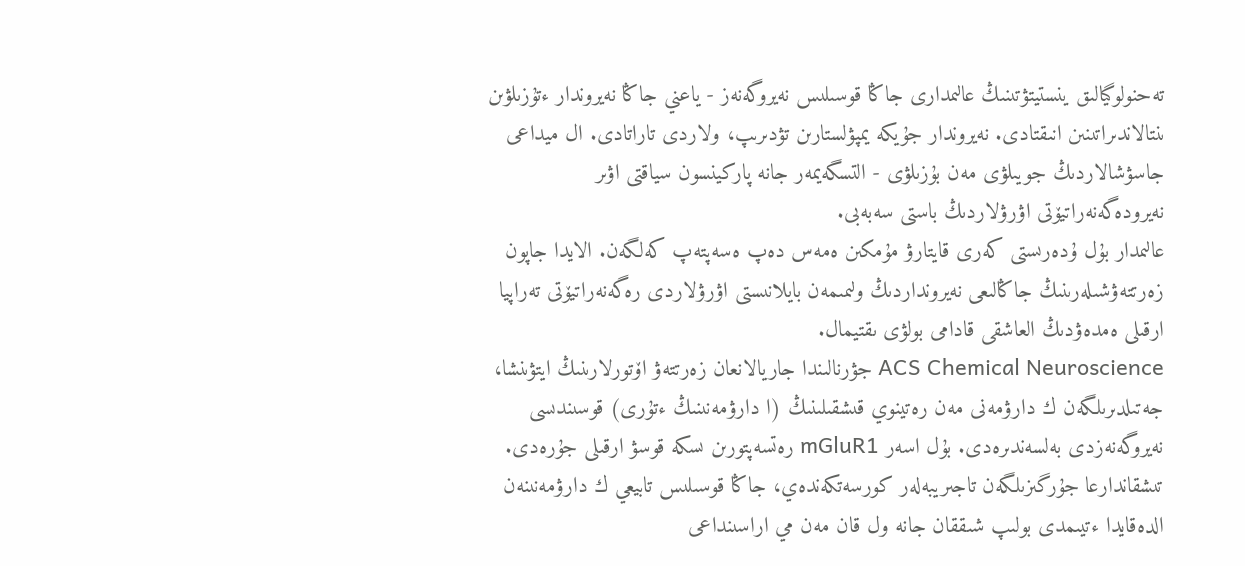تەحنولوگيالىق ينستيتۋتىنىڭ عالىمدارى جاڭا قوسىلىس نەيروگەنەز - ياعني جاڭا نەيروندار ءتۇزىلۋىن ىنتالاندىراتىنىن انىقتادى. نەيروندار جۇيكە يمپۋلستارىن تۋدىرىپ، ولاردى تاراتادى. ال ميداعى جاسۋشالاردىڭ جويىلۋى مەن بۇزىلۋى - التسگەيمەر جانە پاركينسون سياقتى اۋىر نەيرودەگەنەراتيۆتى اۋرۋلاردىڭ باستى سەبەبى.
عالىمدار بۇل ۇدەرىستى كەرى قايتارۋ مۇمكىن ەمەس دەپ ەسەپتەپ كەلگەن. الايدا جاپون زەرتتەۋشىلەرىنىڭ جاڭالىعى نەيرونداردىڭ ولىمىمەن بايلانىستى اۋرۋلاردى رەگەنەراتيۆتى تەراپيا ارقىلى ەمدەۋدىڭ العاشقى قادامى بولۋى ىقتيمال.
ACS Chemical Neuroscience جۋرنالىندا جاريالانعان زەرتتەۋ اۆتورلارىنىڭ ايتۋىنشا، جەتىلدىرىلگەن ك دارۋمەنى مەن رەتينوي قىشقىلىنىڭ (ا دارۋمەنىنىڭ ءتۇرى) قوسىندىسى نەيروگەنەزدى بەلسەندىرەدى. بۇل اسەر mGluR1 رەتسەپتورىن ىسكە قوسۋ ارقىلى جۇرەدى.
تىشقاندارعا جۇرگىزىلگەن تاجىريبەلەر كورسەتكەندەي، جاڭا قوسىلىس تابيعي ك دارۋمەنىنەن الدەقايدا ءتيىمدى بولىپ شىققان جانە ول قان مەن مي اراسىنداعى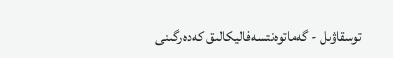توسقاۋىل - گەماتوەنتسەفاليكالىق كەدەرگىنى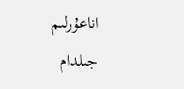اناعۇرلىم جىلدام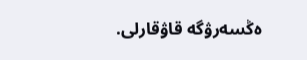ەڭسەرۋگە قاۋقارلى.